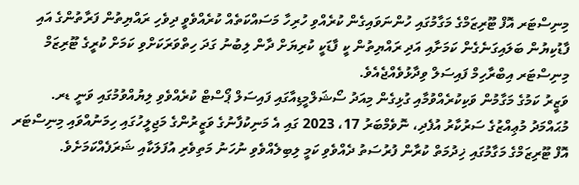މިނިސްޓަރ އޮފް ޓޫރިޒަމްގެ މަގާމުގައި ހުންނަވައިގެން ކުރެއްވި ހުރިހާ މަސައްކަތެއް ކުރެއްވެވީ ދިވެހި ރައްޔިތުން ފަރާތުންގެ އައި ފާޑުކިޔުން ބަލައިގަނެގެން ކަމަށާއި އަދި ރައްޔިތުން ކީ ފާޑަކީ ކުރިޔަށް ދާން ލިބުނު ގަދަ ހިތްވަރަކަށްވި ކަމަށް ކުރީގެ ޓޫރިޒަމް މިނިސްޓަރ އިބްރާހިމް ފައިސަލް ވިދާޅުވެއްޖެއެވެ.
ވަޒީރު ކަމުގެ މަގާމުން ވަކިކުރެއްވުމާއި ގުޅިގެން މިއަދު ސޯޝަލްމީޑިއާގައި ފައިސަލް ޕޯސްޓް ކުރެއްވެވި ލިޔުއްވުމުގައި ވަނީ ޑރ. މުޙައްމަދު މުޢިއްޒުގެ ސަރުކާރު އުފެދި، ނޮވެމްބަރު 17، 2023 ގައި އެ މަނިކުފާނުގެ ވަޒީރުންގެ މަޖިލީހުގައި ހިމަނުއްވައި މިނިސްޓަރ އޮފް ޓޫރިޒަމްގެ މަގާމުގައި ޚިދުމަތް ކުރާން ފުރުސަތު ދެއްވެވި ކަމީ ލިބިލެއްވެވި ނުހަނު މަތިވެރި އުފަލަކާއި ޝަރަފެއްކަމަށެވެ.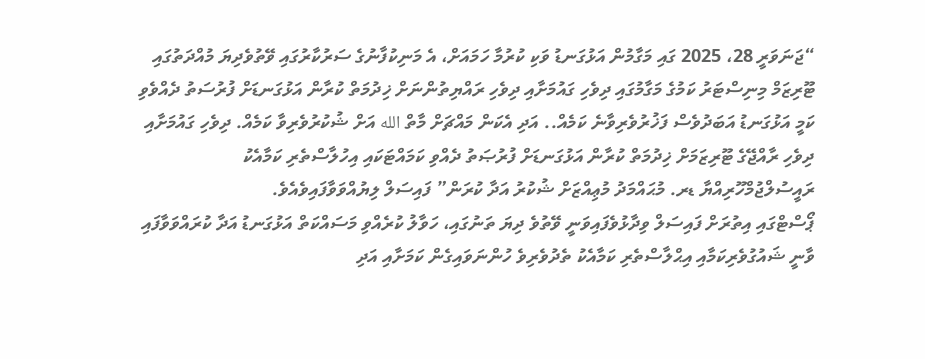“ޖަނަވަރީ 28، 2025 ގައި މަގާމުން އަޅުގަނޑު ވަކި ކުރުމާ ހަމައަށް، އެ މަނިކުފާނުގެ ސަރުކާރުގައި ވޭތުވެދިޔަ މުއްދަތުގައި ޓޫރިޒަމް މިނިސްޓަރު ކަމުގެ މަގާމުގައި ދިވެހި ގައުމަށާއި ދިވެހި ރައްޔިތުންނަށް ޚިދުމަތް ކުރާން އަޅުގަނޑަށް ފުރުސަތު ދެއްވެވި ކަމީ އަޅުގަނޑު އަބަދުވެސް ފަޚުރުވެރިވާނެ ކަމެއް.. އަދި އެކަން މައްޗަށް މާތް الله އަށް ޝުކުރުވެރިވާ ކަމެއް. ދިވެހި ގައުމަށާއި ދިވެހި ރާއްޖޭގެ ޓޫރިޒަމަށް ޚިދުމަތް ކުރާން އަޅުގަނޑަށް ފުރުޞަތު ދެއްވި ކަމައްޓަކައި އިހުލާސްތެރި ކަމާއެކު ރައީސުލްޖުމްހޫރިއްޔާ ޑރ. މުޙައްމަދު މުޢިއްޒަށް ޝުކުރު އަދާ ކުރަން” ފައިސަލް ލިޔުއްވަވާފައިވެއެވެ.
ޕޯސްޓްގައި އިތުރަށް ފައިސަލް ވިދާޅުވެފައިވަނީ ވޭތުވެ ދިޔަ ތަނުގައި، ހަވާލު ކުރެއްވި މަސައްކަތް އަޅުގަނޑު އަދާ ކުރައްވަވާފައި ވާނީ ޝައުގުވެރިކަމާއި އިޙްލާސްތެރި ކަމާއެކު ތެދުވެރިވެ ހުންނަވައިގެން ކަމަށާއި އަދި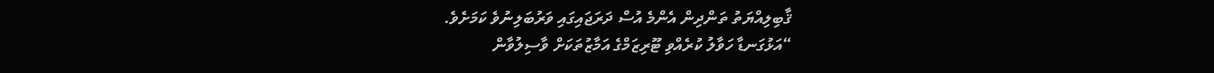ޤާބިލިއްޔަތު ތަންދިން އެންމެ އުސް ދަރަޖައިގައި ވަރުބަލިނުވެ ކަމަށެވެ.
“އަޅުގަނޑާ ހަވާލު ކުރެއްވި ޓޫރިޒަމްގެ އަމާޒުތަކަށް ވާސިލުވާން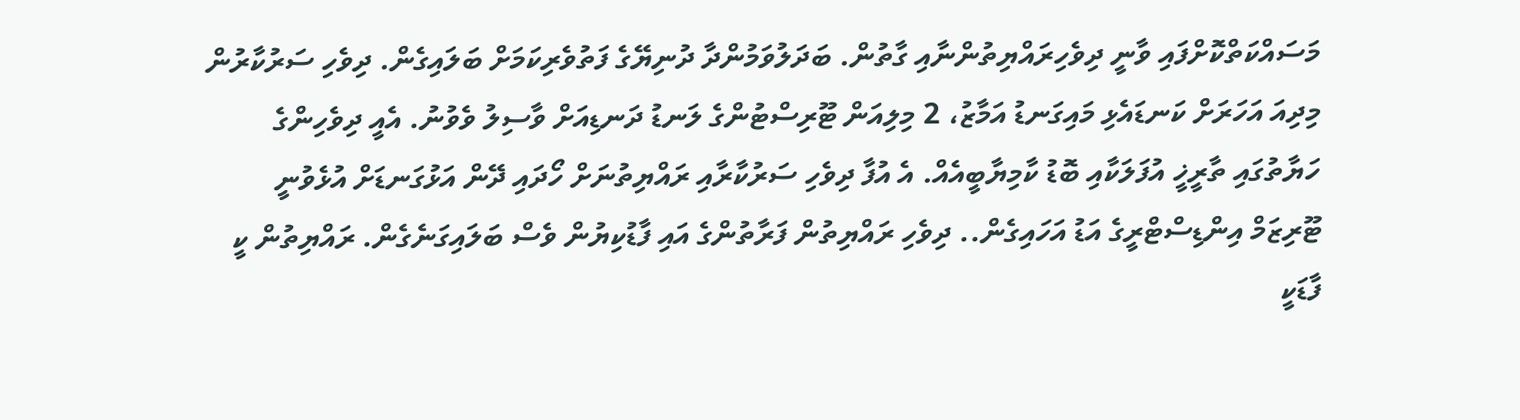މަސައްކަތްކޮށްފައި ވާނީ ދިވެހިރައްޔިތުންނާއި ގާތުން. ބަދަލުވަމުންދާ ދުނިޔޭގެ ފަތުވެރިކަމަށް ބަލައިގެން. ދިވެހި ސަރުކާރުން މިދިއަ އަހަރަށް ކަނޑައެޅި މައިގަނޑު އަމާޒު، 2 މިލިއަން ޓޫރިސްޓުންގެ ލަނޑު ދަނޑިއަށް ވާސިލު ވެވުނު. އެއީ ދިވެހިންގެ ހަޔާތުގައި ތާރީޚީ އުފަލަކާއި ބޮޑު ކާމިޔާބީއެއް. އެ އުފާ ދިވެހި ސަރުކާރާއި ރައްޔިތުނަށް ހޯދައި ދޭން އަޅުގަނޑަށް އުޅެވުނީ ޓޫރިޒަމް އިންޑިސްޓްރީގެ އަޑު އަހައިގެން.. ދިވެހި ރައްޔިތުން ފަރާތުންގެ އައި ފާޑުކިޔުން ވެސް ބަލައިގަނެގެން. ރައްޔިތުން ކީ ފާޑަކީ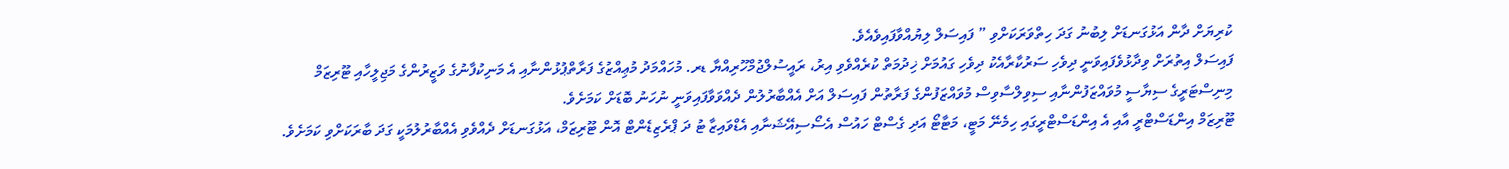ކުރިޔަށް ދާން އަޅުގަނޑަށް ލިބުނު ގަދަ ހިތްވަރަކަށްވި ” ފައިސަލް ލިޔުއްވާފައިވެއެވެ.
ފައިސަލް އިތުރަށް ވިދާޅުވެފައިވަނީ ދިވެހި ސަރުކާރާއެކު ދިވެހި ގައުމަށް ޚިދުމަތް ކުރެއްވެވި އިރު، ރައީސުލްޖުމްހޫރިއްޔާ ޑރ. މުހައްމަދު މުޢިއްޒުގެ ފަރާތްޕުޅުންނާއި އެ މަނިކުފާނުގެ ވަޒީރުންގެ މަޖިލީހާއި ޓޫރިޒަމް މިނިސްޓަރީގެ ސިޔާސީ މުވައްޒަފުންނާއި ސިވިލްސާވިސް މުވައްޒަފުންގެ ފަރާތުން ފައިސަލް އަށް އެއްބާރުލުން ދެއްވަވާފައިވަނީ ނުހަނު ބޮޑަށް ކަމަށެވެ.
ޓޫރިޒަމް އިންޑަސްޓްރީ އާއި އެ އިންޑަސްޓްރީގައި ހިމެނޭ މަޓީ، މަޓާޓޯ އަދި ގެސްޓް ހައުސް އެސޯސިއޭޝަނާއި އެޑްވައިޒާ ޓު ދަ ޕްރެޒިޑެންޓް އޮން ޓޫރިޒަމް، އަޅުގަނޑަށް ދެއްވެވި އެއްބާރުލުމަކީ ގަދަ ބާރަކަށްވި ކަމަށެވެ.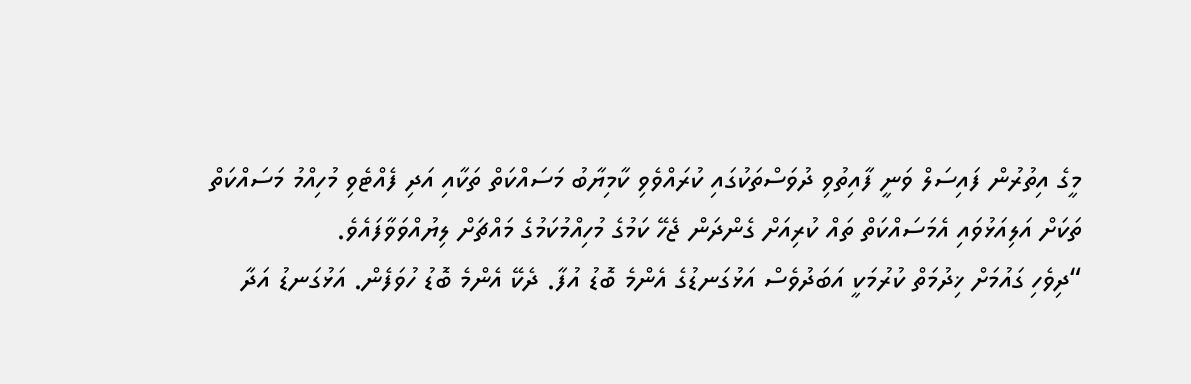މީގެ އިތުރުން ފައިސަލް ވަނީ ފާއިތުވި ދުވަސްތަކުގައި ކުރައްވެވި ކާމިޔާބު މަސައްކަތް ތަކާއި އަދި ފެއްޓެވި މުހިއްމު މަސައްކަތް ތަކަށް އަލިއަޅުވައި އެމަސައްކަތް ތައް ކުރިއަށް ގެންދަން ޖެހޭ ކަމުގެ މުހިއްމުކަމުގެ މައްޗަށް ލިޔުއްވަވާފައެވެ.
“ދިވެހި ގައުމަށް ޚިދުމަތް ކުރުމަކީ އަބަދުވެސް އަޅުގަނޑުގެ އެންމެ ބޮޑު އުފާ. ދެކޭ އެންމެ ބޮޑު ހުވަފެން. އަޅުގަނޑު އަދާ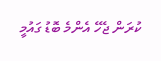ކުރަން ޖެހޭ އެންމެ ބޮޑު ގައުމީ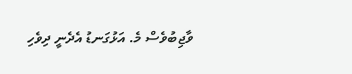ވާޖިބުވެސް މެ. އަޅުގަނޑު އެދެނީ ދިވެހި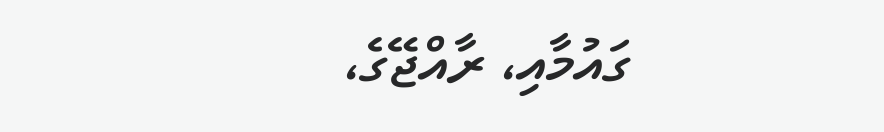ގައުމާއި، ރާއްޖޭގެ،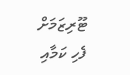ޓޫރިޒަމަށް ފެހި ކަމާއި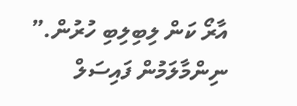އާރޯ ކަން ލިބިލިބި ހުރުން.” ނިންމާލަމުން ފައިސަލް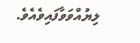ލިޔުއްވަވާފައިވެއެވެ.